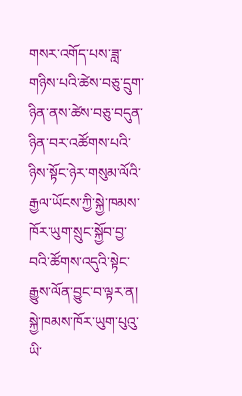གསར་འགོད་པས་ཟླ་གཉིས་པའི་ཚེས་བཅུ་དྲུག་ཉིན་ནས་ཚེས་བཅུ་བདུན་ཉིན་བར་འཚོགས་པའི་ཉིས་སྟོང་ཉེར་གསུམ་ལོའི་རྒྱལ་ཡོངས་ཀྱི་སྐྱེ་ཁམས་ཁོར་ཡུག་སྲུང་སྐྱོབ་བྱ་བའི་ཚོགས་འདུའི་སྟེང་རྒྱུས་ལོན་བྱུང་བ་ལྟར་ན།
སྐྱེ་ཁམས་ཁོར་ཡུག་པུའུ་ཡི་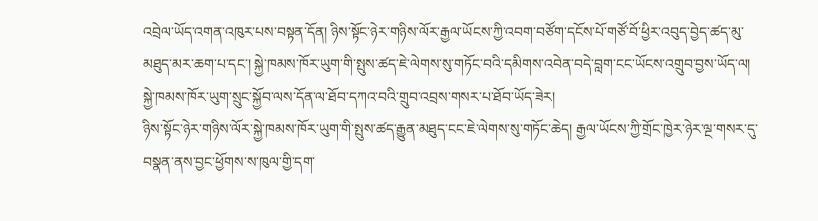འབྲེལ་ཡོད་འགན་འཁུར་པས་བསྟན་དོན། ཉིས་སྟོང་ཉེར་གཉིས་ལོར་རྒྱལ་ཡོངས་ཀྱི་འབག་བཙོག་དངོས་པོ་གཙོ་བོ་ཕྱིར་འབུད་བྱེད་ཚད་མུ་མཐུད་མར་ཆག་པ་དང་། སྐྱེ་ཁམས་ཁོར་ཡུག་གི་སྤུས་ཚད་ཇེ་ལེགས་སུ་གཏོང་བའི་དམིགས་འབེན་བདེ་བླག་ངང་ཡོངས་འགྲུབ་བྱས་ཡོད་ལ། སྐྱེ་ཁམས་ཁོར་ཡུག་སྲུང་སྐྱོབ་ལས་དོན་ལ་ཐོབ་དཀའ་བའི་གྲུབ་འབྲས་གསར་པ་ཐོབ་ཡོད་ཟེར།
ཉིས་སྟོང་ཉེར་གཉིས་ལོར་སྐྱེ་ཁམས་ཁོར་ཡུག་གི་སྤུས་ཚད་རྒྱུན་མཐུད་ངང་ཇེ་ལེགས་སུ་གཏོང་ཆེད། རྒྱལ་ཡོངས་ཀྱི་གྲོང་ཁྱེར་ཉེར་ལྔ་གསར་དུ་བསྣན་ནས་བྱང་ཕྱོགས་ས་ཁུལ་གྱི་དག་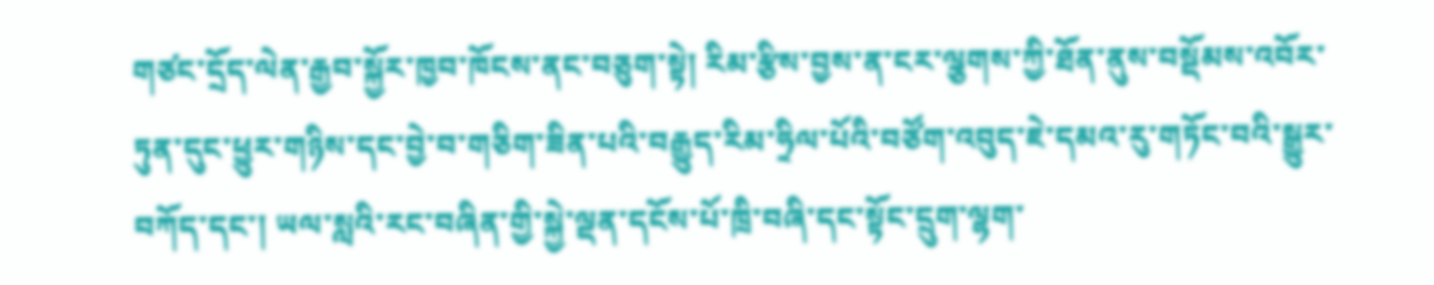གཙང་དྲོད་ལེན་རྒྱབ་སྐྱོར་ཁྱབ་ཁོངས་ནང་བཅུག་སྟེ། རིམ་རྩིས་བྱས་ན་ངར་ལྕགས་ཀྱི་ཐོན་ནུས་བསྡོམས་འབོར་ཏུན་དུང་ཕྱུར་གཉིས་དང་བྱེ་བ་གཅིག་ཟིན་པའི་བརྒྱུད་རིམ་ཧྲིལ་པོའི་བཙོག་འབུད་ཇེ་དམའ་རུ་གཏོང་བའི་སྒྱུར་བཀོད་དང་། ཡལ་སླའི་རང་བཞིན་གྱི་སྐྱེ་ལྡན་དངོས་པོ་ཁྲི་བཞི་དང་སྟོང་དྲུག་ལྷག་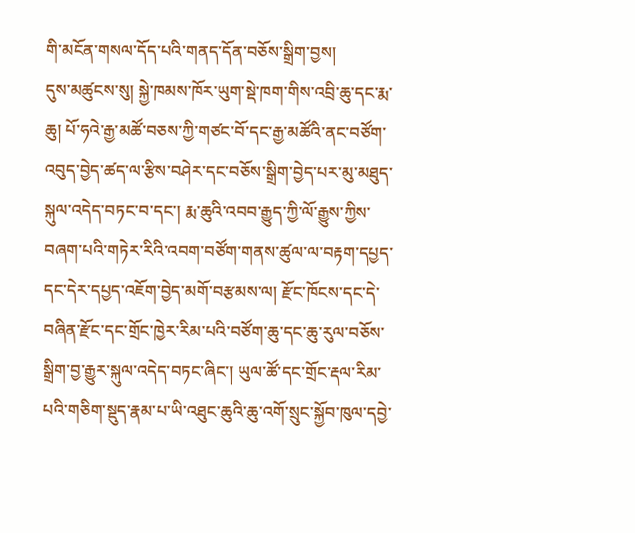གི་མངོན་གསལ་དོད་པའི་གནད་དོན་བཅོས་སྒྲིག་བྱས།
དུས་མཚུངས་སུ། སྐྱེ་ཁམས་ཁོར་ཡུག་སྡེ་ཁག་གིས་འབྲི་ཆུ་དང་རྨ་ཆུ། པོ་ཧའེ་རྒྱ་མཚོ་བཅས་ཀྱི་གཙང་བོ་དང་རྒྱ་མཚོའི་ནང་བཙོག་འབུད་བྱེད་ཚད་ལ་རྩིས་བཤེར་དང་བཅོས་སྒྲིག་བྱེད་པར་མུ་མཐུད་སྐུལ་འདེད་བཏང་བ་དང་། རྨ་ཆུའི་འབབ་རྒྱུད་ཀྱི་ལོ་རྒྱུས་ཀྱིས་བཞག་པའི་གཏེར་རིའི་འབག་བཙོག་གནས་ཚུལ་ལ་བརྟག་དཔྱད་དང་དེར་དཔྱད་འཇོག་བྱེད་མགོ་བརྩམས་ལ། རྫོང་ཁོངས་དང་དེ་བཞིན་རྫོང་དང་གྲོང་ཁྱེར་རིམ་པའི་བཙོག་ཆུ་དང་ཆུ་རུལ་བཅོས་སྒྲིག་བྱ་རྒྱུར་སྐུལ་འདེད་བཏང་ཞིང་། ཡུལ་ཚོ་དང་གྲོང་རྡལ་རིམ་པའི་གཅིག་སྡུད་རྣམ་པ་ཡི་འཐུང་ཆུའི་ཆུ་འགོ་སྲུང་སྐྱོབ་ཁུལ་དབྱེ་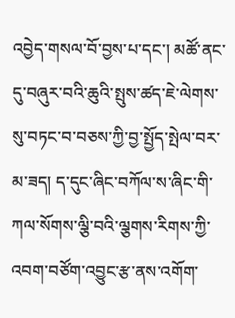འབྱེད་གསལ་བོ་བྱས་པ་དང་། མཚོ་ནང་དུ་བཞུར་བའི་ཆུའི་སྤུས་ཚད་ཇེ་ལེགས་སུ་བཏང་བ་བཅས་ཀྱི་བྱ་སྤྱོད་སྤེལ་བར་མ་ཟད། ད་དུང་ཞིང་བཀོལ་ས་ཞིང་གི་ཀལ་སོགས་ལྕི་བའི་ལྕགས་རིགས་ཀྱི་འབག་བཙོག་འབྱུང་རྩ་ནས་འགོག་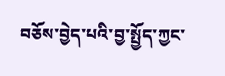བཅོས་བྱེད་པའི་བྱ་སྤྱོད་ཀྱང་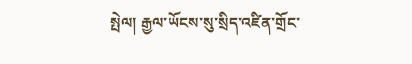སྤེལ། རྒྱལ་ཡོངས་སུ་སྲིད་འཛིན་གྲོང་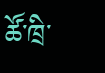ཚོ་ཁྲི་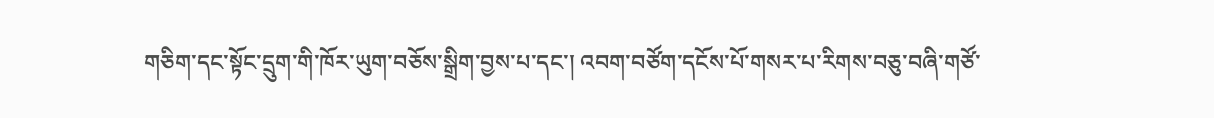གཅིག་དང་སྟོང་དྲུག་གི་ཁོར་ཡུག་བཅོས་སྒྲིག་བྱས་པ་དང་། འབག་བཙོག་དངོས་པོ་གསར་པ་རིགས་བཅུ་བཞི་གཙོ་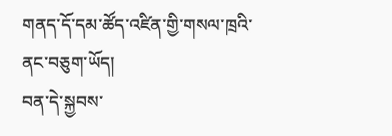གནད་དོ་དམ་ཚོད་འཛིན་གྱི་གསལ་ཁྲའི་ནང་བཅུག་ཡོད།
བན་དེ་སྐྱབས་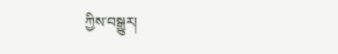ཀྱིས་བསྒྱུར།